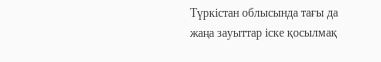Түркістан облысында тағы да жаңа зауыттар іске қосылмақ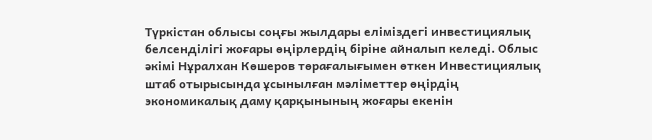Түркістан облысы соңғы жылдары еліміздегі инвестициялық белсенділігі жоғары өңірлердің біріне айналып келеді. Облыс әкімі Нұралхан Көшеров төрағалығымен өткен Инвестициялық штаб отырысында ұсынылған мәліметтер өңірдің экономикалық даму қарқынының жоғары екенін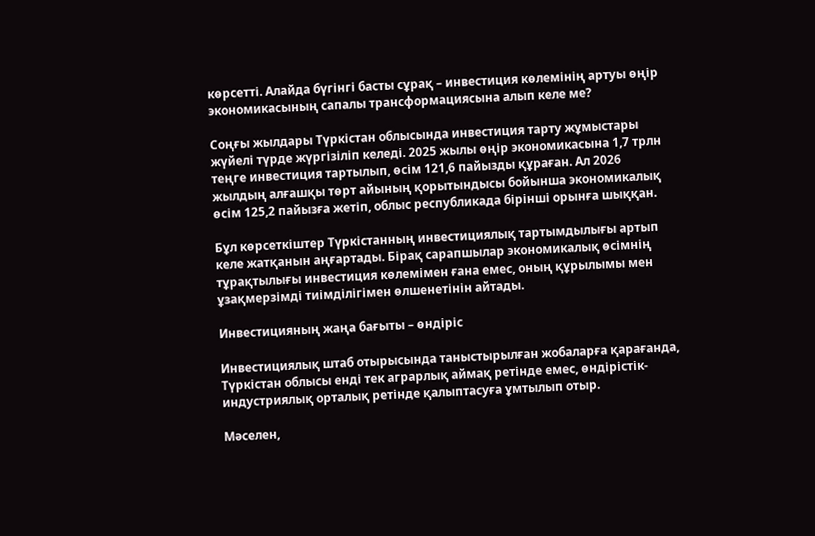көрсетті. Алайда бүгінгі басты сұрақ – инвестиция көлемінің артуы өңір экономикасының сапалы трансформациясына алып келе ме?

Соңғы жылдары Түркістан облысында инвестиция тарту жұмыстары жүйелі түрде жүргізіліп келеді. 2025 жылы өңір экономикасына 1,7 трлн теңге инвестиция тартылып, өсім 121,6 пайызды құраған. Ал 2026 жылдың алғашқы төрт айының қорытындысы бойынша экономикалық өсім 125,2 пайызға жетіп, облыс республикада бірінші орынға шыққан.

Бұл көрсеткіштер Түркістанның инвестициялық тартымдылығы артып келе жатқанын аңғартады. Бірақ сарапшылар экономикалық өсімнің тұрақтылығы инвестиция көлемімен ғана емес, оның құрылымы мен ұзақмерзімді тиімділігімен өлшенетінін айтады.

Инвестицияның жаңа бағыты – өндіріс

Инвестициялық штаб отырысында таныстырылған жобаларға қарағанда, Түркістан облысы енді тек аграрлық аймақ ретінде емес, өндірістік-индустриялық орталық ретінде қалыптасуға ұмтылып отыр.

Мәселен,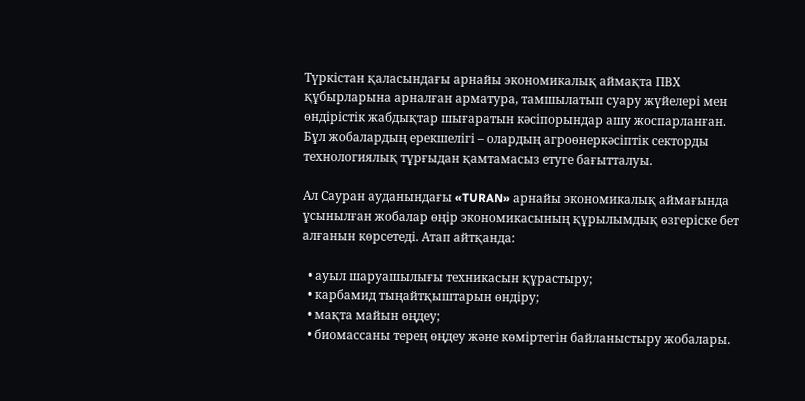Түркістан қаласындағы арнайы экономикалық аймақта ПВХ құбырларына арналған арматура, тамшылатып суару жүйелері мен өндірістік жабдықтар шығаратын кәсіпорындар ашу жоспарланған. Бұл жобалардың ерекшелігі – олардың агроөнеркәсіптік секторды технологиялық тұрғыдан қамтамасыз етуге бағытталуы.

Ал Сауран ауданындағы «TURAN» арнайы экономикалық аймағында ұсынылған жобалар өңір экономикасының құрылымдық өзгеріске бет алғанын көрсетеді. Атап айтқанда:

  • ауыл шаруашылығы техникасын құрастыру;
  • карбамид тыңайтқыштарын өндіру;
  • мақта майын өңдеу;
  • биомассаны терең өңдеу және көміртегін байланыстыру жобалары.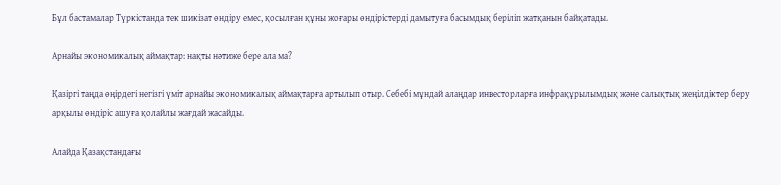Бұл бастамалар Түркістанда тек шикізат өндіру емес, қосылған құны жоғары өндірістерді дамытуға басымдық беріліп жатқанын байқатады.

Арнайы экономикалық аймақтар: нақты нәтиже бере ала ма?

Қазіргі таңда өңірдегі негізгі үміт арнайы экономикалық аймақтарға артылып отыр. Себебі мұндай алаңдар инвесторларға инфрақұрылымдық және салықтық жеңілдіктер беру арқылы өндіріс ашуға қолайлы жағдай жасайды.

Алайда Қазақстандағы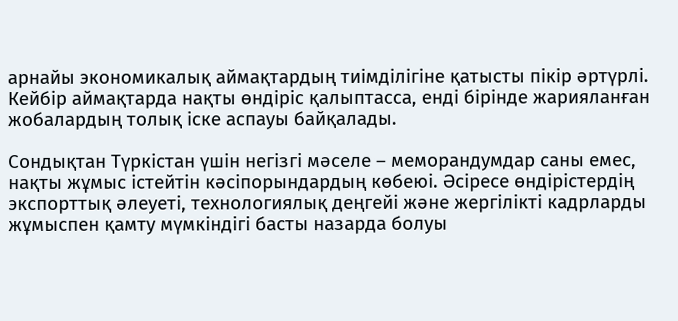арнайы экономикалық аймақтардың тиімділігіне қатысты пікір әртүрлі. Кейбір аймақтарда нақты өндіріс қалыптасса, енді бірінде жарияланған жобалардың толық іске аспауы байқалады.

Сондықтан Түркістан үшін негізгі мәселе – меморандумдар саны емес, нақты жұмыс істейтін кәсіпорындардың көбеюі. Әсіресе өндірістердің экспорттық әлеуеті, технологиялық деңгейі және жергілікті кадрларды жұмыспен қамту мүмкіндігі басты назарда болуы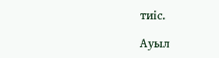тиіс.

Ауыл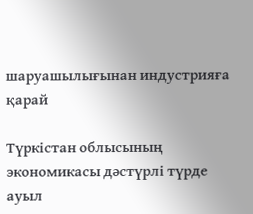шаруашылығынан индустрияға қарай

Түркістан облысының экономикасы дәстүрлі түрде ауыл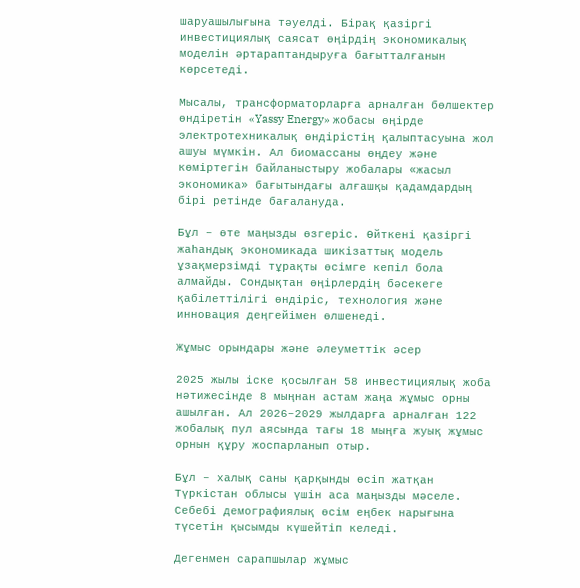шаруашылығына тәуелді. Бірақ қазіргі инвестициялық саясат өңірдің экономикалық моделін әртараптандыруға бағытталғанын көрсетеді.

Мысалы, трансформаторларға арналған бөлшектер өндіретін «Yassy Energy» жобасы өңірде электротехникалық өндірістің қалыптасуына жол ашуы мүмкін. Ал биомассаны өңдеу және көміртегін байланыстыру жобалары «жасыл экономика» бағытындағы алғашқы қадамдардың бірі ретінде бағалануда.

Бұл – өте маңызды өзгеріс. Өйткені қазіргі жаһандық экономикада шикізаттық модель ұзақмерзімді тұрақты өсімге кепіл бола алмайды. Сондықтан өңірлердің бәсекеге қабілеттілігі өндіріс, технология және инновация деңгейімен өлшенеді.

Жұмыс орындары және әлеуметтік әсер

2025 жылы іске қосылған 58 инвестициялық жоба нәтижесінде 8 мыңнан астам жаңа жұмыс орны ашылған. Ал 2026–2029 жылдарға арналған 122 жобалық пул аясында тағы 18 мыңға жуық жұмыс орнын құру жоспарланып отыр.

Бұл – халық саны қарқынды өсіп жатқан Түркістан облысы үшін аса маңызды мәселе. Себебі демографиялық өсім еңбек нарығына түсетін қысымды күшейтіп келеді.

Дегенмен сарапшылар жұмыс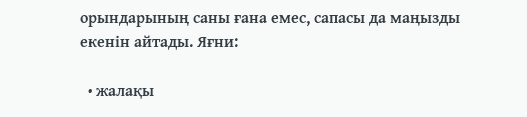орындарының саны ғана емес, сапасы да маңызды екенін айтады. Яғни:

  • жалақы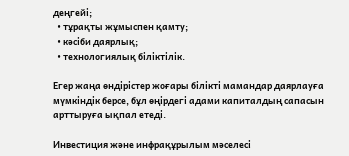деңгейі;
  • тұрақты жұмыспен қамту;
  • кәсіби даярлық;
  • технологиялық біліктілік.

Егер жаңа өндірістер жоғары білікті мамандар даярлауға мүмкіндік берсе, бұл өңірдегі адами капиталдың сапасын арттыруға ықпал етеді.

Инвестиция және инфрақұрылым мәселесі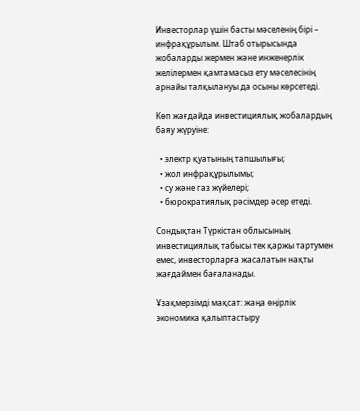Инвесторлар үшін басты мәселенің бірі – инфрақұрылым. Штаб отырысында жобаларды жермен және инженерлік желілермен қамтамасыз ету мәселесінің арнайы талқылануы да осыны көрсетеді.

Көп жағдайда инвестициялық жобалардың баяу жүруіне:

  • электр қуатының тапшылығы;
  • жол инфрақұрылымы;
  • су және газ жүйелері;
  • бюрократиялық рәсімдер әсер етеді.

Сондықтан Түркістан облысының инвестициялық табысы тек қаржы тартумен емес, инвесторларға жасалатын нақты жағдаймен бағаланады.

Ұзақмерзімді мақсат: жаңа өңірлік экономика қалыптастыру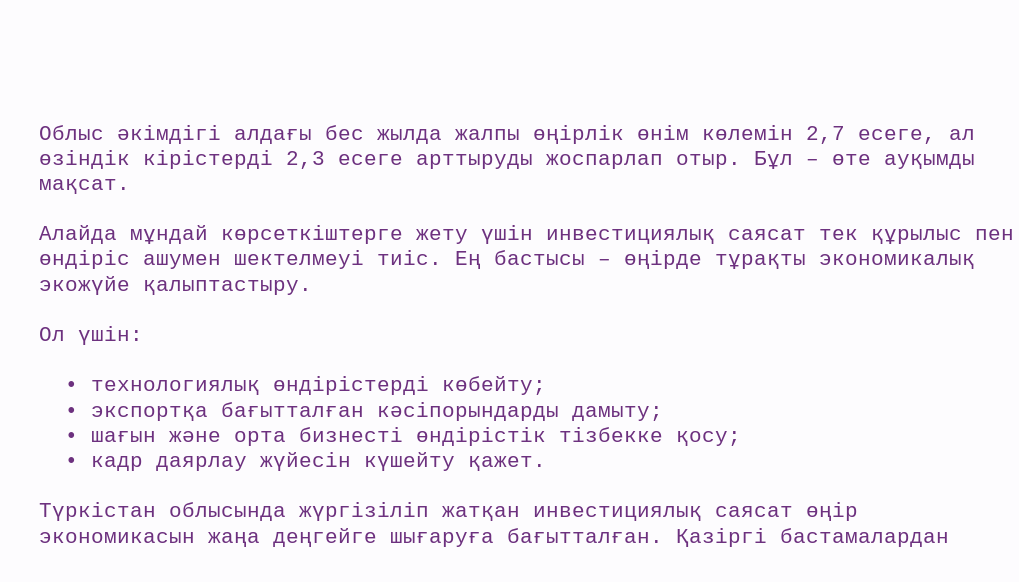Облыс әкімдігі алдағы бес жылда жалпы өңірлік өнім көлемін 2,7 есеге, ал өзіндік кірістерді 2,3 есеге арттыруды жоспарлап отыр. Бұл – өте ауқымды мақсат.

Алайда мұндай көрсеткіштерге жету үшін инвестициялық саясат тек құрылыс пен өндіріс ашумен шектелмеуі тиіс. Ең бастысы – өңірде тұрақты экономикалық экожүйе қалыптастыру.

Ол үшін:

  • технологиялық өндірістерді көбейту;
  • экспортқа бағытталған кәсіпорындарды дамыту;
  • шағын және орта бизнесті өндірістік тізбекке қосу;
  • кадр даярлау жүйесін күшейту қажет.

Түркістан облысында жүргізіліп жатқан инвестициялық саясат өңір экономикасын жаңа деңгейге шығаруға бағытталған. Қазіргі бастамалардан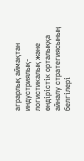аграрлық аймақтан индустриялық-логистикалық және өндірістік орталыққа айналу стратегиясының белгілері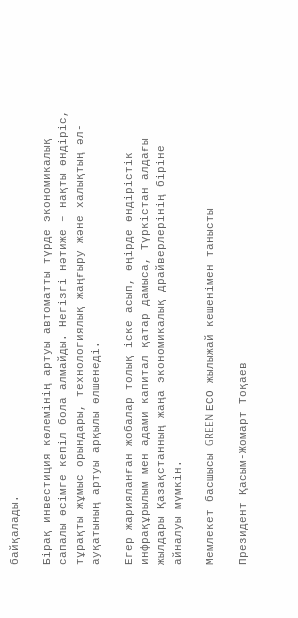байқалады.

Бірақ инвестиция көлемінің артуы автоматты түрде экономикалық сапалы өсімге кепіл бола алмайды. Негізгі нәтиже – нақты өндіріс, тұрақты жұмыс орындары, технологиялық жаңғыру және халықтың әл-ауқатының артуы арқылы өлшенеді.

Егер жарияланған жобалар толық іске асып, өңірде өндірістік инфрақұрылым мен адами капитал қатар дамыса, Түркістан алдағы жылдары Қазақстанның жаңа экономикалық драйверлерінің біріне айналуы мүмкін.

Мемлекет басшысы GREEN ЕСО жылыжай кешенімен танысты

Президент Қасым-Жомарт Тоқаев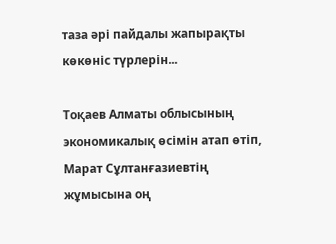таза әрі пайдалы жапырақты көкөніс түрлерін...

Тоқаев Алматы облысының экономикалық өсімін атап өтіп, Марат Сұлтанғазиевтің жұмысына оң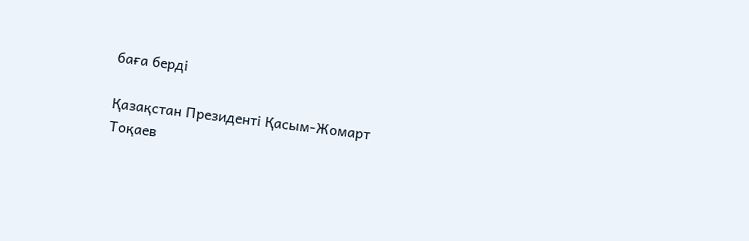баға берді

Қазақстан Президенті Қасым-Жомарт Тоқаев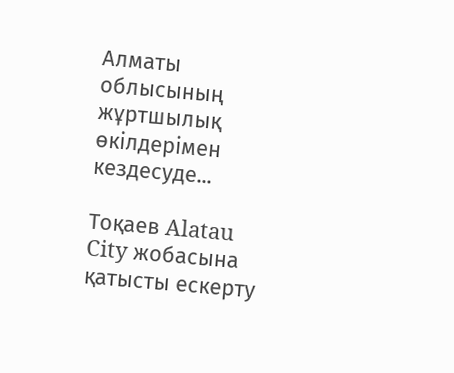Алматы облысының жұртшылық өкілдерімен кездесуде...

Тоқаев Alatau City жобасына қатысты ескерту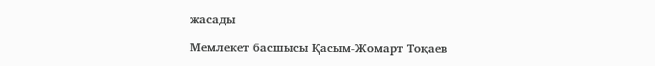жасады

Мемлекет басшысы Қасым-Жомарт Тоқаев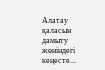Алатау қаласын дамыту жөніндегі кеңесте...